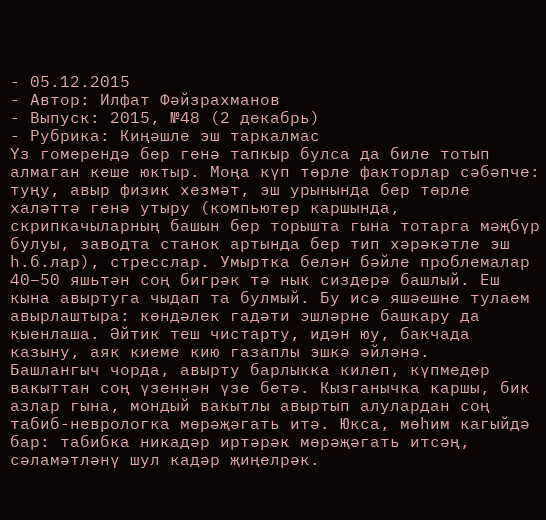- 05.12.2015
- Автор: Илфат Фәйзрахманов
- Выпуск: 2015, №48 (2 декабрь)
- Рубрика: Киңәшле эш таркалмас
Үз гомерендә бер генә тапкыр булса да биле тотып алмаган кеше юктыр. Моңа күп төрле факторлар сәбәпче: туңу, авыр физик хезмәт, эш урынында бер төрле халәттә генә утыру (компьютер каршында, скрипкачыларның башын бер торышта гына тотарга мәҗбүр булуы, заводта станок артында бер тип хәрәкәтле эш һ.б.лар), стресслар. Умыртка белән бәйле проблемалар 40–50 яшьтән соң бигрәк тә нык сиздерә башлый. Еш кына авыртуга чыдап та булмый. Бу исә яшәешне тулаем авырлаштыра: көндәлек гадәти эшләрне башкару да кыенлаша. Әйтик теш чистарту, идән юу, бакчада казыну, аяк киеме кию газаплы эшкә әйләнә.
Башлангыч чорда, авырту барлыкка килеп, күпмедер вакыттан соң үзеннән үзе бетә. Кызганычка каршы, бик азлар гына, мондый вакытлы авыртып алулардан соң табиб-неврологка мөрәҗәгать итә. Юкса, мөһим кагыйдә бар: табибка никадәр иртәрәк мөрәҗәгать итсәң, сәламәтләнү шул кадәр җиңелрәк.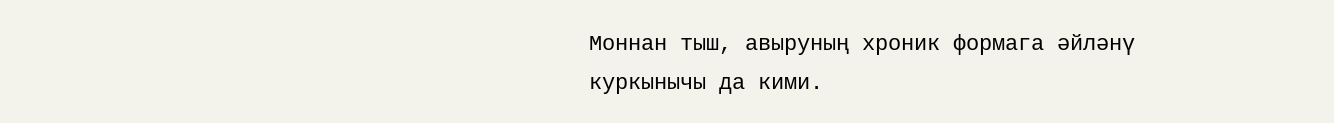Моннан тыш, авыруның хроник формага әйләнү куркынычы да кими.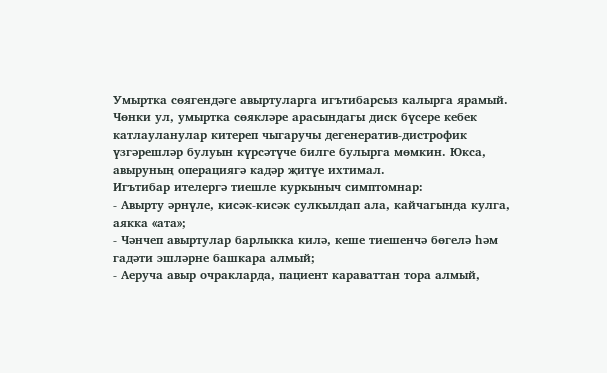Умыртка сөягендәге авыртуларга игътибарсыз калырга ярамый. Чөнки ул, умыртка сөякләре арасындагы диск бүсере кебек катлауланулар китереп чыгаручы дегенератив-дистрофик үзгәрешләр булуын күрсәтүче билге булырга мөмкин. Юкса, авыруның операциягә кадәр җитүе ихтимал.
Игътибар ителергә тиешле куркыныч симптомнар:
- Авырту әрнүле, кисәк-кисәк сулкылдап ала, кайчагында кулга, аякка «ата»;
- Чәнчеп авыртулар барлыкка килә, кеше тиешенчә бөгелә һәм гадәти эшләрне башкара алмый;
- Аеруча авыр очракларда, пациент караваттан тора алмый,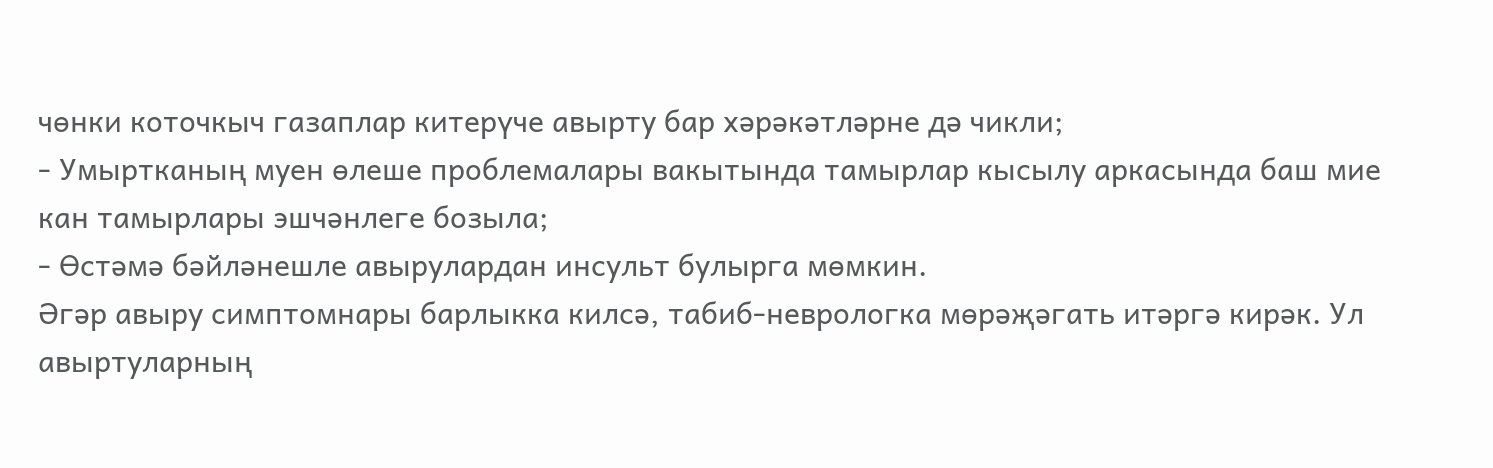чөнки коточкыч газаплар китерүче авырту бар хәрәкәтләрне дә чикли;
- Умыртканың муен өлеше проблемалары вакытында тамырлар кысылу аркасында баш мие кан тамырлары эшчәнлеге бозыла;
- Өстәмә бәйләнешле авырулардан инсульт булырга мөмкин.
Әгәр авыру симптомнары барлыкка килсә, табиб-неврологка мөрәҗәгать итәргә кирәк. Ул авыртуларның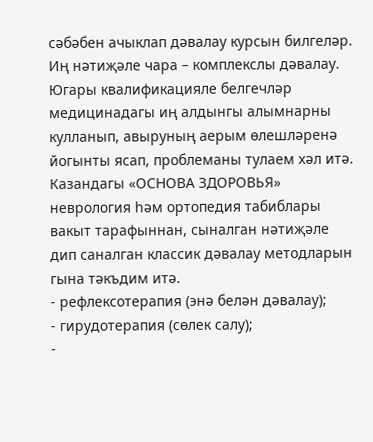сәбәбен ачыклап дәвалау курсын билгеләр.
Иң нәтиҗәле чара – комплекслы дәвалау. Югары квалификацияле белгечләр медицинадагы иң алдынгы алымнарны кулланып, авыруның аерым өлешләренә йогынты ясап, проблеманы тулаем хәл итә. Казандагы «ОСНОВА ЗДОРОВЬЯ» неврология һәм ортопедия табиблары вакыт тарафыннан, сыналган нәтиҗәле дип саналган классик дәвалау методларын гына тәкъдим итә.
- рефлексотерапия (энә белән дәвалау);
- гирудотерапия (сөлек салу);
-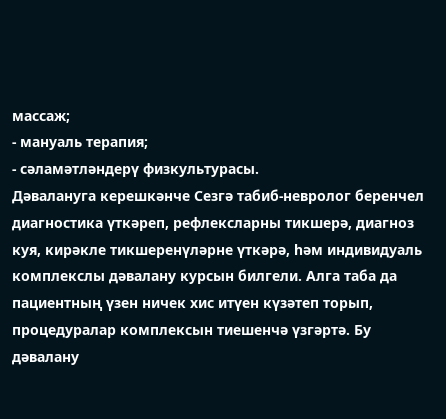массаж;
- мануаль терапия;
- сәламәтләндерү физкультурасы.
Дәвалануга керешкәнче Сезгә табиб-невролог беренчел диагностика үткәреп, рефлексларны тикшерә, диагноз куя, кирәкле тикшеренүләрне үткәрә, һәм индивидуаль комплекслы дәвалану курсын билгели. Алга таба да пациентның үзен ничек хис итүен күзәтеп торып, процедуралар комплексын тиешенчә үзгәртә. Бу дәвалану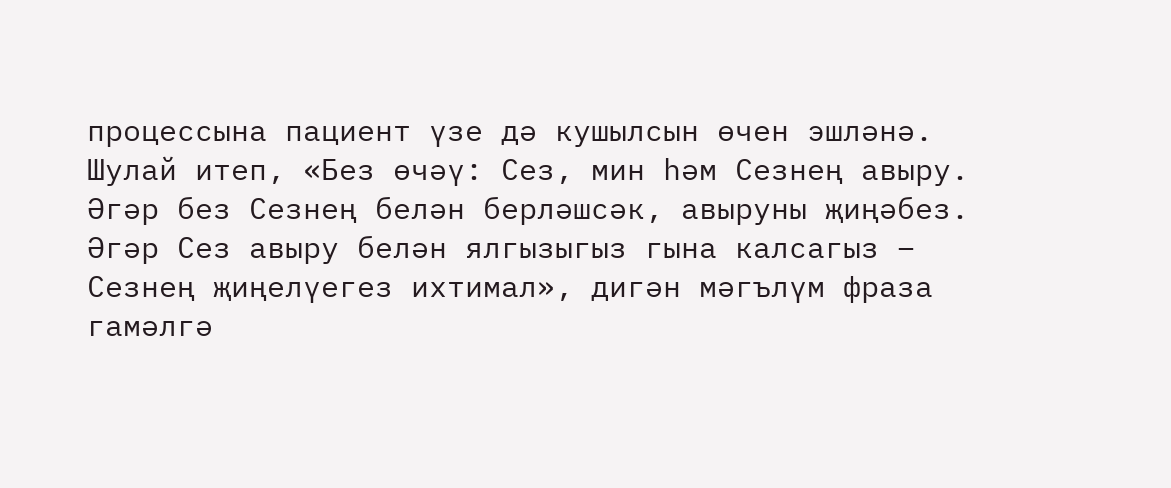процессына пациент үзе дә кушылсын өчен эшләнә. Шулай итеп, «Без өчәү: Сез, мин һәм Сезнең авыру. Әгәр без Сезнең белән берләшсәк, авыруны җиңәбез. Әгәр Сез авыру белән ялгызыгыз гына калсагыз – Сезнең җиңелүегез ихтимал», дигән мәгълүм фраза гамәлгә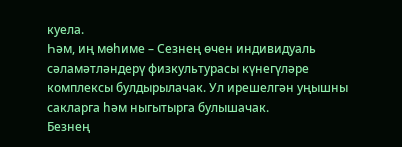куела.
Һәм, иң мөһиме – Сезнең өчен индивидуаль сәламәтләндерү физкультурасы күнегүләре комплексы булдырылачак. Ул ирешелгән уңышны сакларга һәм ныгытырга булышачак.
Безнең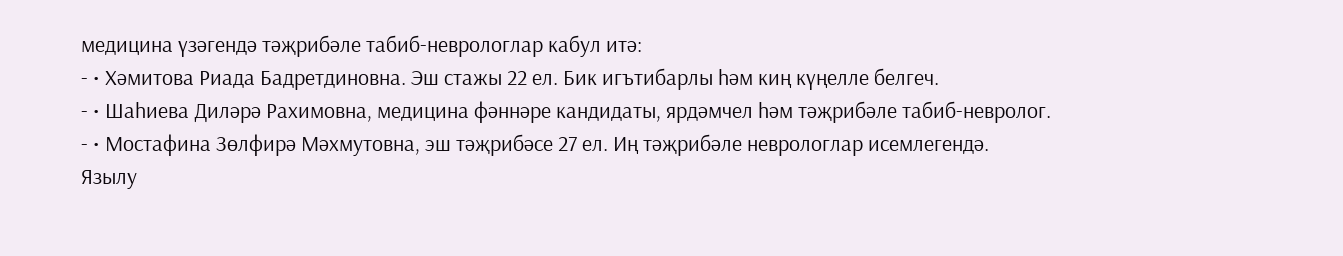медицина үзәгендә тәҗрибәле табиб-неврологлар кабул итә:
- • Хәмитова Риада Бадретдиновна. Эш стажы 22 ел. Бик игътибарлы һәм киң күңелле белгеч.
- • Шаһиева Диләрә Рахимовна, медицина фәннәре кандидаты, ярдәмчел һәм тәҗрибәле табиб-невролог.
- • Мостафина Зөлфирә Мәхмутовна, эш тәҗрибәсе 27 ел. Иң тәҗрибәле неврологлар исемлегендә.
Язылу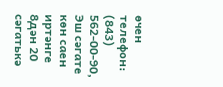өчен телефон: (843) 562-00-90, Эш сәгате көн саен иртәнге 8дән 20 сәгатькә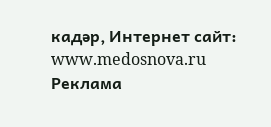кадәр, Интернет сайт: www.medosnova.ru
Реклама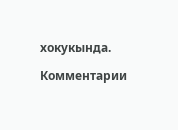хокукында.

Комментарии